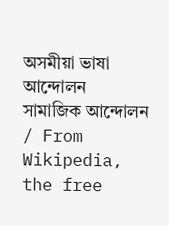অসমীয়া ভাষা আন্দোলন
সামাজিক আন্দোলন / From Wikipedia, the free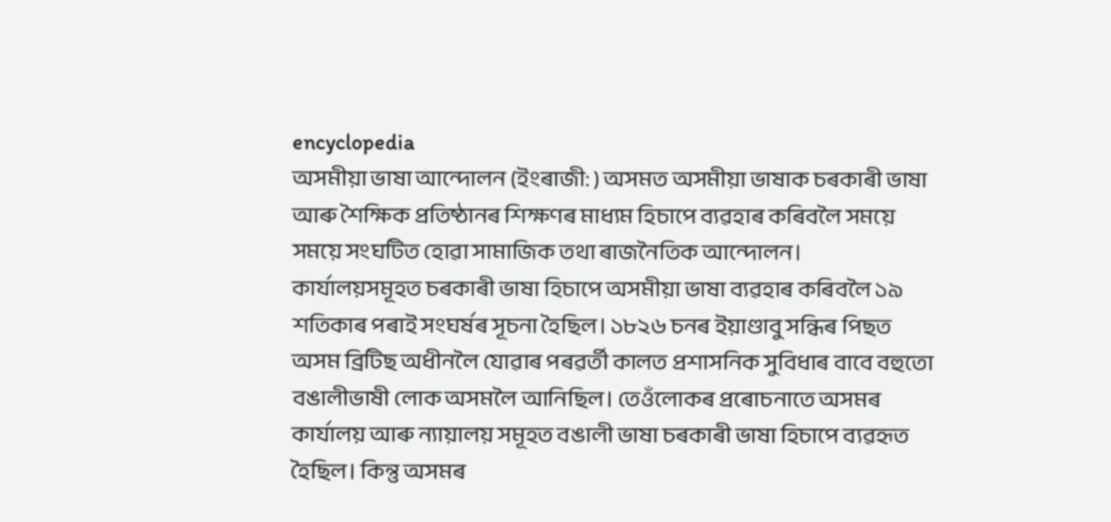encyclopedia
অসমীয়া ভাষা আন্দোলন (ইংৰাজী: ) অসমত অসমীয়া ভাষাক চৰকাৰী ভাষা আৰু শৈক্ষিক প্ৰতিষ্ঠানৰ শিক্ষণৰ মাধ্যম হিচাপে ব্যৱহাৰ কৰিবলৈ সময়ে সময়ে সংঘটিত হোৱা সামাজিক তথা ৰাজনৈতিক আন্দোলন। কাৰ্যালয়সমূহত চৰকাৰী ভাষা হিচাপে অসমীয়া ভাষা ব্যৱহাৰ কৰিবলৈ ১৯ শতিকাৰ পৰাই সংঘৰ্ষৰ সূচনা হৈছিল। ১৮২৬ চনৰ ইয়াণ্ডাবু সন্ধিৰ পিছত অসম ব্ৰিটিছ অধীনলৈ যোৱাৰ পৰৱৰ্তী কালত প্ৰশাসনিক সুবিধাৰ বাবে বহুতো বঙালীভাষী লোক অসমলৈ আনিছিল। তেওঁলোকৰ প্ৰৰোচনাতে অসমৰ কাৰ্যালয় আৰু ন্যায়ালয় সমূহত বঙালী ভাষা চৰকাৰী ভাষা হিচাপে ব্যৱহৃত হৈছিল। কিন্তু অসমৰ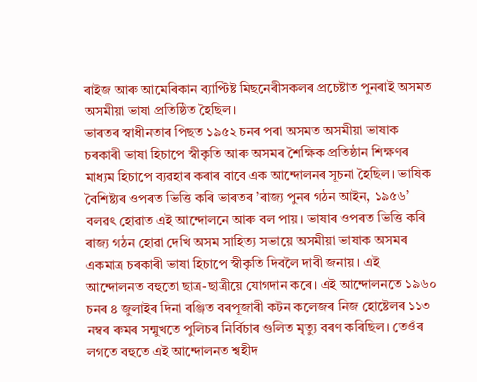ৰাইজ আৰু আমেৰিকান ব্যাপ্টিষ্ট মিছনেৰীসকলৰ প্ৰচেষ্টাত পুনৰাই অসমত অসমীয়া ভাষা প্ৰতিষ্ঠিত হৈছিল।
ভাৰতৰ স্বাধীনতাৰ পিছত ১৯৫২ চনৰ পৰা অসমত অসমীয়া ভাষাক চৰকাৰী ভাষা হিচাপে স্বীকৃতি আৰু অসমৰ শৈক্ষিক প্ৰতিষ্ঠান শিক্ষণৰ মাধ্যম হিচাপে ব্যৱহাৰ কৰাৰ বাবে এক আন্দোলনৰ সূচনা হৈছিল। ভাষিক বৈশিষ্ট্যৰ ওপৰত ভিত্তি কৰি ভাৰতৰ ’ৰাজ্য পুনৰ গঠন আইন, ১৯৫৬’ বলৱৎ হোৱাত এই আন্দোলনে আৰু বল পায়। ভাষাৰ ওপৰত ভিত্তি কৰি ৰাজ্য গঠন হোৱা দেখি অসম সাহিত্য সভায়ে অসমীয়া ভাষাক অসমৰ একমাত্ৰ চৰকাৰী ভাষা হিচাপে স্বীকৃতি দিবলৈ দাবী জনায়। এই আন্দোলনত বহুতো ছাত্ৰ-ছাত্ৰীয়ে যোগদান কৰে। এই আন্দোলনতে ১৯৬০ চনৰ ৪ জুলাইৰ দিনা ৰঞ্জিত বৰপূজাৰী কটন কলেজৰ নিজ হোষ্টেলৰ ১১৩ নম্বৰ ৰুমৰ সন্মুখতে পুলিচৰ নিৰ্বিচাৰ গুলিত মৃত্যু বৰণ কৰিছিল। তেওঁৰ লগতে বহুতে এই আন্দোলনত শ্বহীদ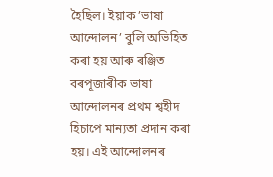হৈছিল। ইয়াক ’ভাষা আন্দোলন’ বুলি অভিহিত কৰা হয় আৰু ৰঞ্জিত বৰপূজাৰীক ভাষা আন্দোলনৰ প্ৰথম শ্বহীদ হিচাপে মান্যতা প্ৰদান কৰা হয়। এই আন্দোলনৰ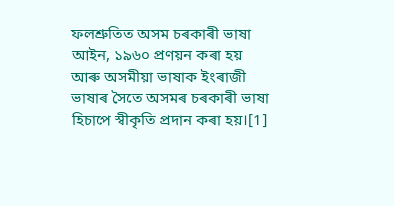ফলশ্ৰুতিত অসম চৰকাৰী ভাষা আইন, ১৯৬০ প্ৰণয়ন কৰা হয় আৰু অসমীয়া ভাষাক ইংৰাজী ভাষাৰ সৈতে অসমৰ চৰকাৰী ভাষা হিচাপে স্বীকৃতি প্ৰদান কৰা হয়।[1]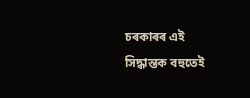চৰকাৰৰ এই সিদ্ধান্তক বহুতেই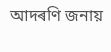আদৰণি জনায়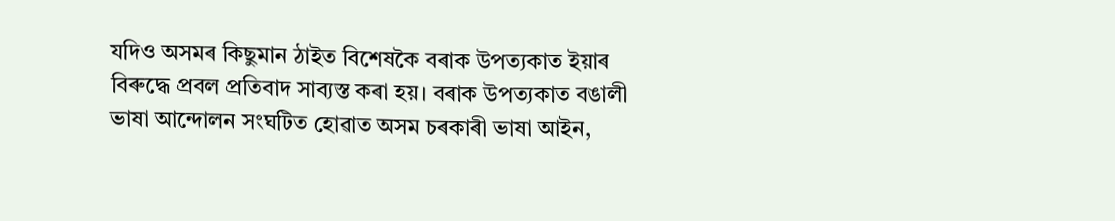যদিও অসমৰ কিছুমান ঠাইত বিশেষকৈ বৰাক উপত্যকাত ইয়াৰ বিৰুদ্ধে প্ৰবল প্ৰতিবাদ সাব্যস্ত কৰা হয়। বৰাক উপত্যকাত বঙালী ভাষা আন্দোলন সংঘটিত হোৱাত অসম চৰকাৰী ভাষা আইন,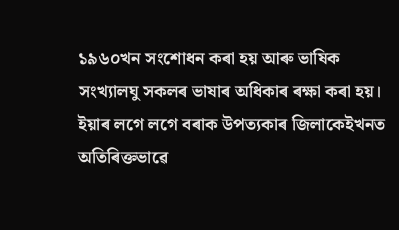১৯৬০খন সংশোধন কৰা হয় আৰু ভাষিক সংখ্যালঘু সকলৰ ভাষাৰ অধিকাৰ ৰক্ষা কৰা হয়। ইয়াৰ লগে লগে বৰাক উপত্যকাৰ জিলাকেইখনত অতিৰিক্তভাৱে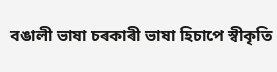বঙালী ভাষা চৰকাৰী ভাষা হিচাপে স্বীকৃতি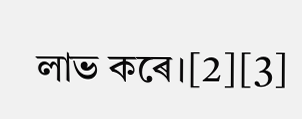লাভ কৰে।[2][3]